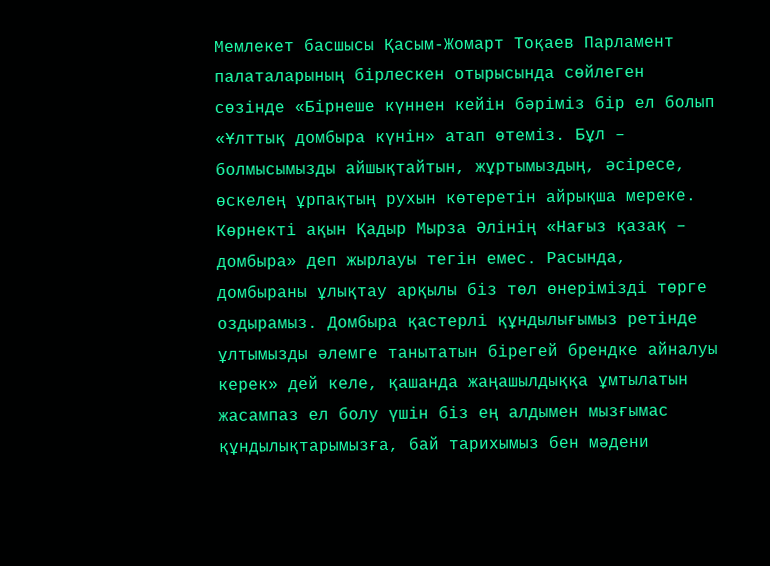Мемлекет басшысы Қасым-Жомарт Тоқаев Парламент палаталарының бірлескен отырысында сөйлеген сөзінде «Бірнеше күннен кейін бәріміз бір ел болып «Ұлттық домбыра күнін» атап өтеміз. Бұл – болмысымызды айшықтайтын, жұртымыздың, әсіресе, өскелең ұрпақтың рухын көтеретін айрықша мереке. Көрнекті ақын Қадыр Мырза Әлінің «Нағыз қазақ – домбыра» деп жырлауы тегін емес. Расында, домбыраны ұлықтау арқылы біз төл өнерімізді төрге оздырамыз. Домбыра қастерлі құндылығымыз ретінде ұлтымызды әлемге танытатын бірегей брендке айналуы керек» дей келе, қашанда жаңашылдыққа ұмтылатын жасампаз ел болу үшін біз ең алдымен мызғымас құндылықтарымызға, бай тарихымыз бен мәдени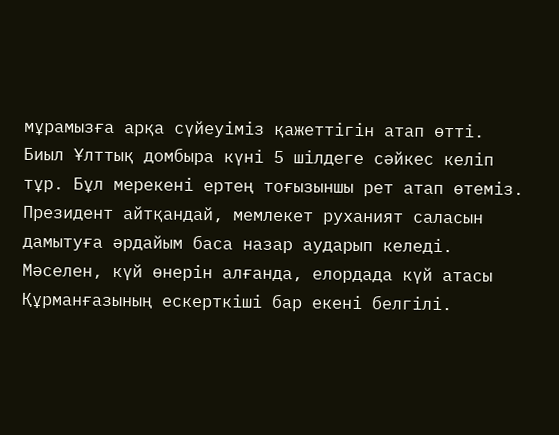мұрамызға арқа сүйеуіміз қажеттігін атап өтті.
Биыл Ұлттық домбыра күні 5 шілдеге сәйкес келіп тұр. Бұл мерекені ертең тоғызыншы рет атап өтеміз. Президент айтқандай, мемлекет руханият саласын дамытуға әрдайым баса назар аударып келеді. Мәселен, күй өнерін алғанда, елордада күй атасы Құрманғазының ескерткіші бар екені белгілі.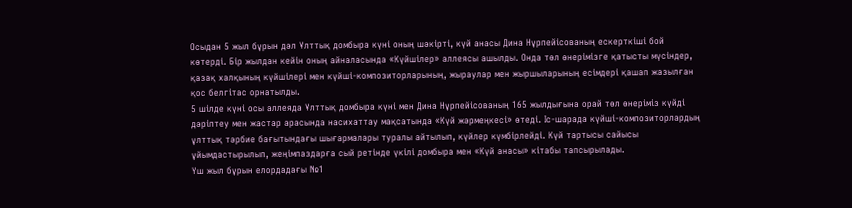Осыдан 5 жыл бұрын дәл Ұлттық домбыра күні оның шәкірті, күй анасы Дина Нұрпейісованың ескерткіші бой көтерді. Бір жылдан кейін оның айналасында «Күйшілер» аллеясы ашылды. Онда төл өнерімізге қатысты мүсіндер, қазақ халқының күйшілері мен күйші-композиторларының, жыраулар мен жыршыларының есімдері қашап жазылған қос белгітас орнатылды.
5 шілде күні осы аллеяда Ұлттық домбыра күні мен Дина Нұрпейісованың 165 жылдығына орай төл өнеріміз күйді дәріптеу мен жастар арасында насихаттау мақсатында «Күй жәрмеңкесі» өтеді. Іс-шарада күйші-композиторлардың ұлттық тәрбие бағытындағы шығармалары туралы айтылып, күйлер күмбірлейді. Күй тартысы сайысы ұйымдастырылып, жеңімпаздарға сый ретінде үкілі домбыра мен «Күй анасы» кітабы тапсырылады.
Үш жыл бұрын елордадағы №1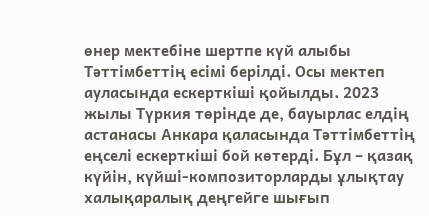өнер мектебіне шертпе күй алыбы Тәттімбеттің есімі берілді. Осы мектеп ауласында ескерткіші қойылды. 2023 жылы Түркия төрінде де, бауырлас елдің астанасы Анкара қаласында Тәттімбеттің еңселі ескерткіші бой көтерді. Бұл – қазақ күйін, күйші-композиторларды ұлықтау халықаралық деңгейге шығып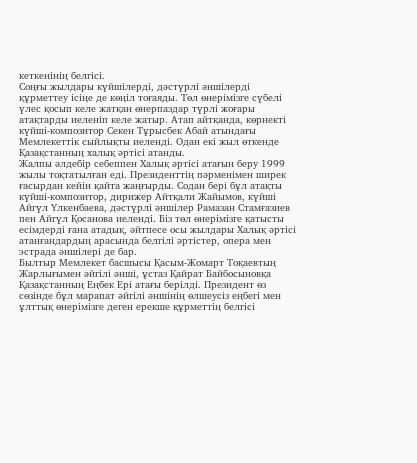кеткенінің белгісі.
Соңғы жылдары күйшілерді, дәстүрлі әншілерді құрметтеу ісіңе де көңіл тоғаяды. Төл өнерімізге сүбелі үлес қосып келе жатқан өнерпаздар түрлі жоғары атақтарды иеленіп келе жатыр. Атап айтқанда, көрнекті күйші-композитор Секен Тұрысбек Абай атындағы Мемлекеттік сыйлықты иеленді. Одан екі жыл өткенде Қазақстанның халық әртісі атанды.
Жалпы әлдебір себеппен Халық әртісі атағын беру 1999 жылы тоқтатылған еді. Президенттің пәрменімен ширек ғасырдан кейін қайта жаңғырды. Содан бері бұл атақты күйші-композитор, дирижер Айтқали Жайымов, күйші Айгүл Үлкенбаева, дәстүрлі әншілер Рамазан Стамғазиев пен Айгүл Қосанова иеленді. Біз төл өнерімізге қатысты есімдерді ғана атадық, әйтпесе осы жылдары Халық әртісі атанғандардың арасында белгілі әртістер, опера мен эстрада әншілері де бар.
Былтыр Мемлекет басшысы Қасым-Жомарт Тоқаевтың Жарлығымен әйгілі әнші, ұстаз Қайрат Байбосыновқа Қазақстанның Еңбек Ері атағы берілді. Президент өз сөзінде бұл марапат әйгілі әншінің өлшеусіз еңбегі мен ұлттық өнерімізге деген ерекше құрметтің белгісі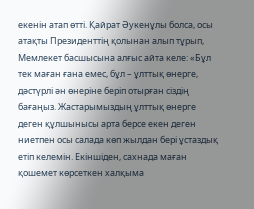екенін атап өтті. Қайрат Әукенұлы болса, осы атақты Президенттің қолынан алып тұрып, Мемлекет басшысына алғыс айта келе: «Бұл тек маған ғана емес, бұл – ұлттық өнерге, дәстүрлі ән өнеріне беріп отырған сіздің бағаңыз. Жастарымыздың ұлттық өнерге деген құлшынысы арта берсе екен деген ниетпен осы салада көп жылдан бері ұстаздық етіп келемін. Екіншіден, сахнада маған қошемет көрсеткен халқыма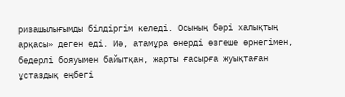ризашылығымды білдіргім келеді. Осының бәрі халықтың арқасы» деген еді. Иә, атамұра өнерді өзгеше өрнегімен, бедерлі бояуымен байытқан, жарты ғасырға жуықтаған ұстаздық еңбегі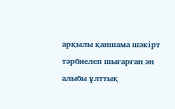арқылы қаншама шәкірт тәрбиелеп шығарған ән алыбы ұлттық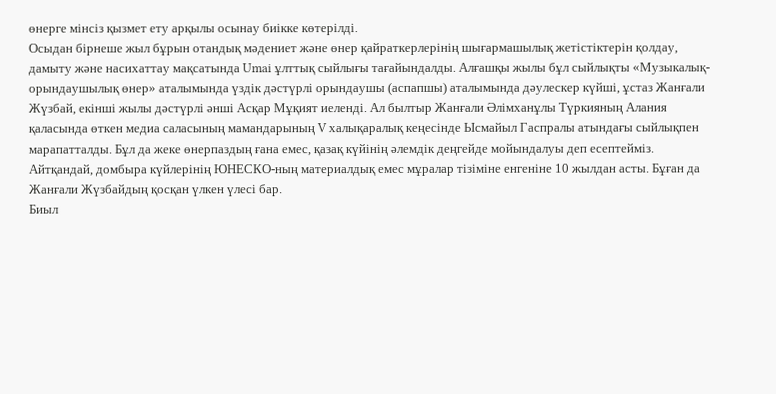өнерге мінсіз қызмет ету арқылы осынау биікке көтерілді.
Осыдан бірнеше жыл бұрын отандық мәдениет және өнер қайраткерлерінің шығармашылық жетістіктерін қолдау, дамыту және насихаттау мақсатында Umai ұлттық сыйлығы тағайындалды. Алғашқы жылы бұл сыйлықты «Музыкалық-орындаушылық өнер» аталымында үздік дәстүрлі орындаушы (аспапшы) аталымында дәулескер күйші, ұстаз Жанғали Жүзбай, екінші жылы дәстүрлі әнші Асқар Мұқият иеленді. Ал былтыр Жанғали Әлімханұлы Түркияның Алания қаласында өткен медиа саласының мамандарының V халықаралық кеңесінде Ысмайыл Гаспралы атындағы сыйлықпен марапатталды. Бұл да жеке өнерпаздың ғана емес, қазақ күйінің әлемдік деңгейде мойындалуы деп есептейміз. Айтқандай, домбыра күйлерінің ЮНЕСКО-ның материалдық емес мұралар тізіміне енгеніне 10 жылдан асты. Бұған да Жанғали Жүзбайдың қосқан үлкен үлесі бар.
Биыл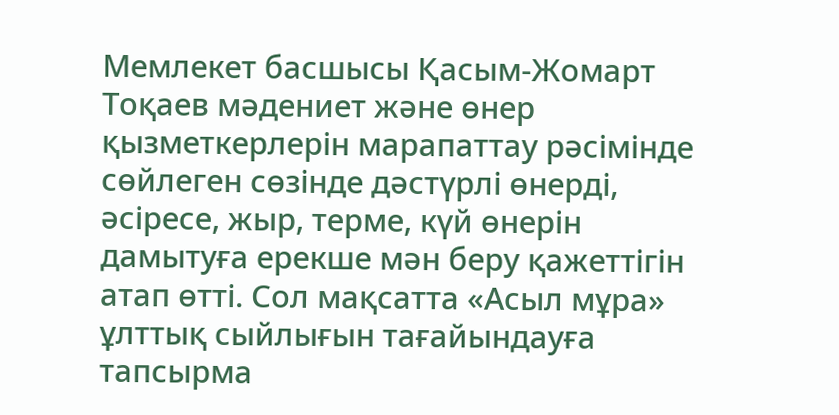Мемлекет басшысы Қасым-Жомарт Тоқаев мәдениет және өнер қызметкерлерін марапаттау рәсімінде сөйлеген сөзінде дәстүрлі өнерді, әсіресе, жыр, терме, күй өнерін дамытуға ерекше мән беру қажеттігін атап өтті. Сол мақсатта «Асыл мұра» ұлттық сыйлығын тағайындауға тапсырма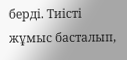берді. Тиісті жұмыс басталып,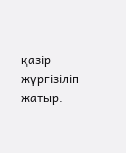қазір жүргізіліп жатыр.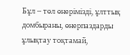Бұл – төл өнерімізді, ұлттық домбыраны, өнерпаздарды ұлықтау тоқтамай,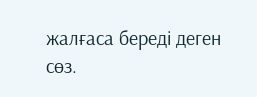жалғаса береді деген сөз.